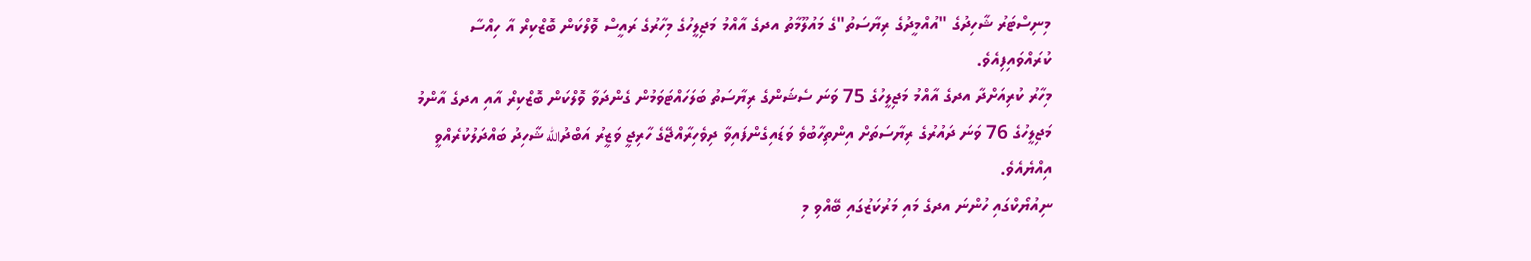މިނިސްޓަރު ޝާހިދުގެ "އުއްމީދުގެ ރިޔާސަތު"ގެ މައުލޫމާތު އދގެ އާއްމު މަޖިލީހުގެ މިހާރުގެ ރައީސް ވޮލްކަން ބޮޒްކިރް އާ ހިއްސާ ކުރައްވައިފިއެވެ.
މިހާރު ކުރިއަށްދާ އދގެ އާއްމު މަޖިލީހުގެ 75 ވަނަ ސެޝަންގެ ރިޔާސަތު ބަލަހައްޓަވަމުން ގެންދަވާ ވޮލްކަން ބޮޒްކިރް އާއި އދގެ އާންމު މަޖިލީހުގެ 76 ވަނަ ދައުރުގެ ރިޔާސަތަށް އިންތިހާބުވެ ވަޑައިގެންފައިވާ ދިވެހިރާއްޖޭގެ ހާރިޖީ ވަޒީރު އަބްދުالله ޝާހިދު ބައްދަލުކުރެއްވީ އިއްޔެއެވެ.
ނިއުޔޯކްގައި ހުންނަ އދގެ މައި މަރުކަޒުގައި ބޭއްވި މި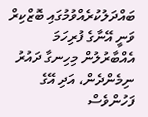ބައްދަލުކުރެއްވުމުގައި ބޮޒްކިރް ވަނީ އޭނާގެ ފުރިހަމަ އެއްބާރުލުން މިހިނގާ ދައުރު ނިމެންދެން، އަދި އޭގެ ފަހުންވެސް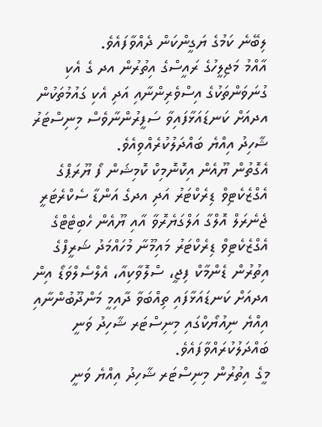ލިބޭނެ ކަމުގެ ޔަގީންކަން ދެއްވާފައެވެ.
އާއްމު މަޖިލީހުގެ ރައީސްގެ އިތުރުން އދ ގެ އެކި ގުނަވަންތަކުގެ އިސްވެރިންނާއި އަދި އެކި ގައުމުތަކުން އދއަށް ކަނޑައަޅާފައިވާ ސަފީރުންނާވެސް މިނިސްޓަރު ޝާހިދު އިއްޔެ ބައްދަލުކުރެއްވިއެވެ.
އެގޮތުން ޔޫއެން އިކޮނޮމިކް ކޮމިޝަން ފޯ ޔޫރަޕްގެ އެގްޒެކެޓިވް ޑިރެކްޓަރު އަދި އދގެ އަންޑާ ސެކްރެޓަރީ ޖެނެރަލް އޮލްގާ އަލްގަޔެރޮވާ އާއި ޔޫއެން ހެބިޓެޓްގެ އެގްޒެކެޓިވް ޑިރެކްޓަރު މައިމޫނާ މުހައްމަދު ޝަރީފްގެ އިތުރުން ޑެންމާކް ފިޖީ، ސްލޮވާކިއާ، އެލްސެލްވަޑޯ އިން އދއަށް ކަނޑައަޅާފައި ތިއްބަވާ ދާއިމީ މަންދޫބުންނާއި އިއްޔެ ނިއުޔޯކްގައި މިނިސްޓަރ ޝާހިދު ވަނީ ބައްދަލުކުރައްވާފައެވެ.
މީގެ އިތުރުން މިނިސްޓަރ ޝާހިދު އިއްޔެ ވަނީ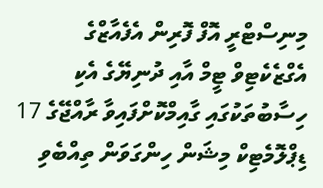މިނިސްޓްރީ އޮފް ފޮރިން އެފެއާޒްގެ އެގްޒެކެޓިވް ޓީމް އާއި ދުނިޔޭގެ އެކި ހިސާބުތަކުގައި ގާއިމްކޮށްފައިވާ ރާއްޖޭގެ 17 ޑިޕްލޮމެޓިކް މިޝަން ހިންގަވަން ތިއްބެވި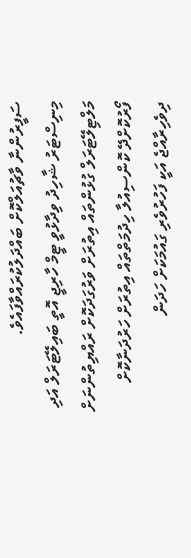ސަފީރުންނާ ވާޗުއަލްކޮށް ބައްދަލުކުރައްވާފައެވެ.
މިނިސްޓަރު ޝާހިދު ވިދާޅުވީ ޓީމް ހާރިޖީ އޮތީ ބައިލޭޓަރަލް އަދި މަލްޓިލޭޓަރަލް ގުޅުންތައް އިތުރަށް ވަރުގަދަކޮށް ރައްޔިތުންނަށް ފޯރުކޮށްދޭ ކޮންސިއުލާ ހިދުމަތްތައް އިތުރަށް ހަރުދަނާކޮށް ދިވެހިރާއްޖެ އަކީ ފަހުރުވެރި ގައުމަކަށް ހަދަން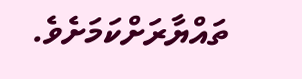ތައްޔާރަށްކަމަށެވެ.